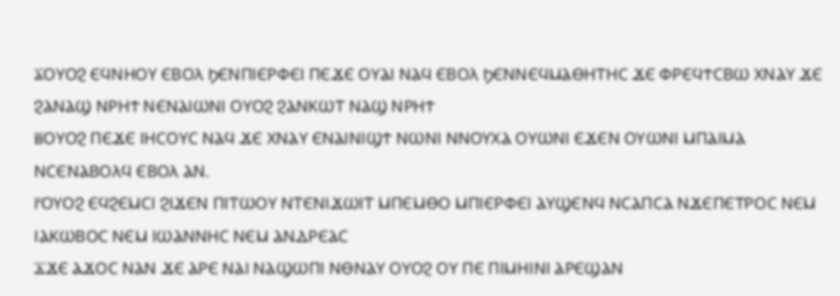ⲁ̅ⲞⲨⲞϨ ⲈϤⲚⲎⲞⲨ ⲈⲂⲞⲖ ϦⲈⲚⲠⲒⲈⲢⲪⲈⲒ ⲠⲈϪⲈ ⲞⲨⲀⲒ ⲚⲀϤ ⲈⲂⲞⲖ ϦⲈⲚⲚⲈϤⲘⲀⲐⲎⲦⲎⲤ ϪⲈ ⲪⲢⲈϤϮⲤⲂⲰ ⲬⲚⲀⲨ ϪⲈ ϨⲀⲚⲀϢ ⲚⲢⲎϮ ⲚⲈⲚⲀⲒⲰⲚⲒ ⲞⲨⲞϨ ϨⲀⲚⲔⲰⲦ ⲚⲀϢ ⲚⲢⲎϮ
ⲃ̅ⲞⲨⲞϨ ⲠⲈϪⲈ ⲒⲎⲤⲞⲨⲤ ⲚⲀϤ ϪⲈ ⲬⲚⲀⲨ ⲈⲚⲀⲒⲚⲒϢϮ ⲚⲰⲚⲒ ⲚⲚⲞⲨⲬⲀ ⲞⲨⲰⲚⲒ ⲈϪⲈⲚ ⲞⲨⲰⲚⲒ ⲘⲠⲀⲒⲘⲀ ⲚⲤⲈⲚⲀⲂⲞⲖϤ ⲈⲂⲞⲖ ⲀⲚ.
ⲅ̅ⲞⲨⲞϨ ⲈϤϨⲈⲘⲤⲒ ϨⲒϪⲈⲚ ⲠⲒⲦⲰⲞⲨ ⲚⲦⲈⲚⲒϪⲰⲒⲦ ⲘⲠⲈⲘⲐⲞ ⲘⲠⲒⲈⲢⲪⲈⲒ ⲀⲨϢⲈⲚϤ ⲚⲤⲀⲠⲤⲀ ⲚϪⲈⲠⲈⲦⲢⲞⲤ ⲚⲈⲘ ⲒⲀⲔⲰⲂⲞⲤ ⲚⲈⲘ ⲒⲰⲀⲚⲚⲎⲤ ⲚⲈⲘ ⲀⲚⲆⲢⲈⲀⲤ
ⲇ̅ϪⲈ ⲀϪⲞⲤ ⲚⲀⲚ ϪⲈ ⲀⲢⲈ ⲚⲀⲒ ⲚⲀϢⲰⲠⲒ ⲚⲐⲚⲀⲨ ⲞⲨⲞϨ ⲞⲨ ⲠⲈ ⲠⲒⲘⲎⲒⲚⲒ ⲀⲢⲈϢⲀⲚ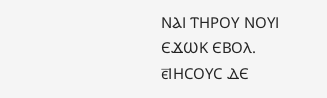ⲚⲀⲒ ⲦⲎⲢⲞⲨ ⲚⲞⲨⲒ ⲈϪⲰⲔ ⲈⲂⲞⲖ.
ⲉ̅ⲒⲎⲤⲞⲨⲤ ⲆⲈ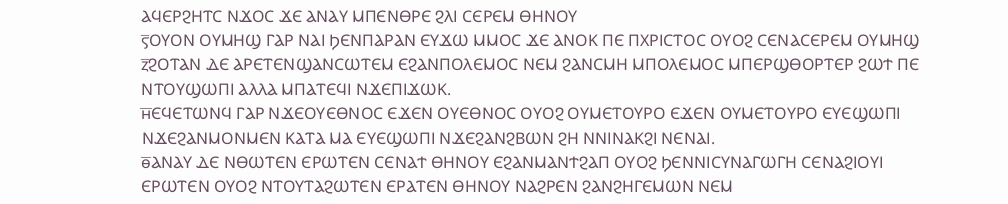ⲀϤⲈⲢϨⲎⲦⲤ ⲚϪⲞⲤ ϪⲈ ⲀⲚⲀⲨ ⲘⲠⲈⲚⲐⲢⲈ ϨⲖⲒ ⲤⲈⲢⲈⲘ ⲐⲎⲚⲞⲨ
ⲋ̅ⲞⲨⲞⲚ ⲞⲨⲘⲎϢ ⲄⲀⲢ ⲚⲀⲒ ϦⲈⲚⲠⲀⲢⲀⲚ ⲈⲨϪⲰ ⲘⲘⲞⲤ ϪⲈ ⲀⲚⲞⲔ ⲠⲈ ⲠⲬⲢⲒⲤⲦⲞⲤ ⲞⲨⲞϨ ⲤⲈⲚⲀⲤⲈⲢⲈⲘ ⲞⲨⲘⲎϢ
ⲍ̅ϨⲞⲦⲀⲚ ⲆⲈ ⲀⲢⲈⲦⲈⲚϢⲀⲚⲤⲰⲦⲈⲘ ⲈϨⲀⲚⲠⲞⲖⲈⲘⲞⲤ ⲚⲈⲘ ϨⲀⲚⲤⲘⲎ ⲘⲠⲞⲖⲈⲘⲞⲤ ⲘⲠⲈⲢϢⲐⲞⲢⲦⲈⲢ ϨⲰϮ ⲠⲈ ⲚⲦⲞⲨϢⲰⲠⲒ ⲀⲖⲖⲀ ⲘⲠⲀⲦⲈϤⲒ ⲚϪⲈⲠⲒϪⲰⲔ.
ⲏ̅ⲈϤⲈⲦⲰⲚϤ ⲄⲀⲢ ⲚϪⲈⲞⲨⲈⲐⲚⲞⲤ ⲈϪⲈⲚ ⲞⲨⲈⲐⲚⲞⲤ ⲞⲨⲞϨ ⲞⲨⲘⲈⲦⲞⲨⲢⲞ ⲈϪⲈⲚ ⲞⲨⲘⲈⲦⲞⲨⲢⲞ ⲈⲨⲈϢⲰⲠⲒ ⲚϪⲈϨⲀⲚⲘⲞⲚⲘⲈⲚ ⲔⲀⲦⲀ ⲘⲀ ⲈⲨⲈϢⲰⲠⲒ ⲚϪⲈϨⲀⲚϨⲂⲰⲚ ϨⲎ ⲚⲚⲒⲚⲀⲔϨⲒ ⲚⲈⲚⲀⲒ.
ⲑ̅ⲀⲚⲀⲨ ⲆⲈ ⲚⲐⲰⲦⲈⲚ ⲈⲢⲰⲦⲈⲚ ⲤⲈⲚⲀϮ ⲐⲎⲚⲞⲨ ⲈϨⲀⲚⲘⲀⲚϮϨⲀⲠ ⲞⲨⲞϨ ϦⲈⲚⲚⲒⲤⲨⲚⲀⲄⲰⲄⲎ ⲤⲈⲚⲀϨⲒⲞⲨⲒ ⲈⲢⲰⲦⲈⲚ ⲞⲨⲞϨ ⲚⲦⲞⲨⲦⲀϨⲰⲦⲈⲚ ⲈⲢⲀⲦⲈⲚ ⲐⲎⲚⲞⲨ ⲚⲀϨⲢⲈⲚ ϨⲀⲚϨⲎⲄⲈⲘⲰⲚ ⲚⲈⲘ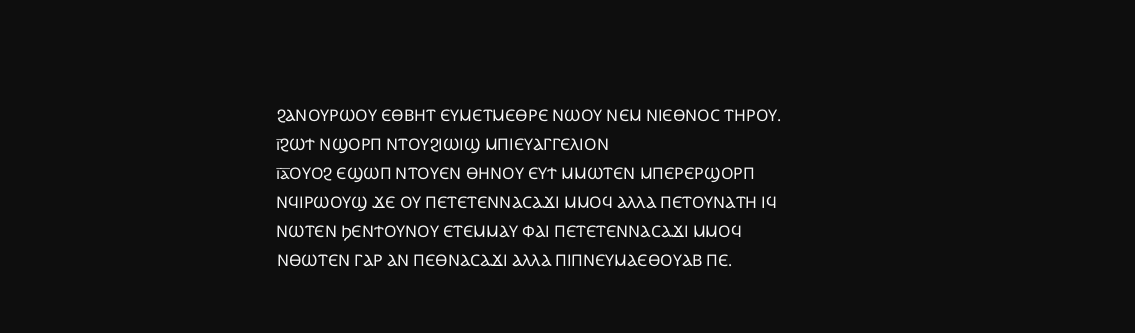ϨⲀⲚⲞⲨⲢⲰⲞⲨ ⲈⲐⲂⲎⲦ ⲈⲨⲘⲈⲦⲘⲈⲐⲢⲈ ⲚⲰⲞⲨ ⲚⲈⲘ ⲚⲒⲈⲐⲚⲞⲤ ⲦⲎⲢⲞⲨ.
ⲓ̅ϨⲰϮ ⲚϢⲞⲢⲠ ⲚⲦⲞⲨϨⲒⲰⲒϢ ⲘⲠⲒⲈⲨⲀⲄⲄⲈⲖⲒⲞⲚ
ⲓ̅ⲁ̅ⲞⲨⲞϨ ⲈϢⲰⲠ ⲚⲦⲞⲨⲈⲚ ⲐⲎⲚⲞⲨ ⲈⲨϮ ⲘⲘⲰⲦⲈⲚ ⲘⲠⲈⲢⲈⲢϢⲞⲢⲠ ⲚϤⲒⲢⲰⲞⲨϢ ϪⲈ ⲞⲨ ⲠⲈⲦⲈⲦⲈⲚⲚⲀⲤⲀϪⲒ ⲘⲘⲞϤ ⲀⲖⲖⲀ ⲠⲈⲦⲞⲨⲚⲀⲦⲎ ⲒϤ ⲚⲰⲦⲈⲚ ϦⲈⲚϮⲞⲨⲚⲞⲨ ⲈⲦⲈⲘⲘⲀⲨ ⲪⲀⲒ ⲠⲈⲦⲈⲦⲈⲚⲚⲀⲤⲀϪⲒ ⲘⲘⲞϤ ⲚⲐⲰⲦⲈⲚ ⲄⲀⲢ ⲀⲚ ⲠⲈⲐⲚⲀⲤⲀϪⲒ ⲀⲖⲖⲀ ⲠⲒⲠⲚⲈⲨⲘⲀⲈⲐⲞⲨⲀⲂ ⲠⲈ.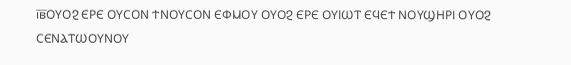ⲓ̅ⲃ̅ⲞⲨⲞϨ ⲈⲢⲈ ⲞⲨⲤⲞⲚ ϮⲚⲞⲨⲤⲞⲚ ⲈⲪⲘⲞⲨ ⲞⲨⲞϨ ⲈⲢⲈ ⲞⲨⲒⲰⲦ ⲈϤⲈϮ ⲚⲞⲨϢⲎⲢⲒ ⲞⲨⲞϨ ⲤⲈⲚⲀⲦⲰⲞⲨⲚⲞⲨ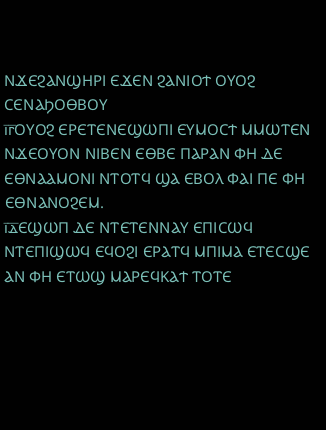ⲚϪⲈϨⲀⲚϢⲎⲢⲒ ⲈϪⲈⲚ ϨⲀⲚⲒⲞϮ ⲞⲨⲞϨ ⲤⲈⲚⲀϦⲞⲐⲂⲞⲨ
ⲓ̅ⲅ̅ⲞⲨⲞϨ ⲈⲢⲈⲦⲈⲚⲈϢⲰⲠⲒ ⲈⲨⲘⲞⲤϮ ⲘⲘⲰⲦⲈⲚ ⲚϪⲈⲞⲨⲞⲚ ⲚⲒⲂⲈⲚ ⲈⲐⲂⲈ ⲠⲀⲢⲀⲚ ⲪⲎ ⲆⲈ ⲈⲐⲚⲀⲀⲘⲞⲚⲒ ⲚⲦⲞⲦϤ ϢⲀ ⲈⲂⲞⲖ ⲪⲀⲒ ⲠⲈ ⲪⲎ ⲈⲐⲚⲀⲚⲞϨⲈⲘ.
ⲓ̅ⲇ̅ⲈϢⲰⲠ ⲆⲈ ⲚⲦⲈⲦⲈⲚⲚⲀⲨ ⲈⲠⲒⲤⲰϤ ⲚⲦⲈⲠⲒϢⲰϤ ⲈϤⲞϨⲒ ⲈⲢⲀⲦϤ ⲘⲠⲒⲘⲀ ⲈⲦⲈⲤϢⲈ ⲀⲚ ⲪⲎ ⲈⲦⲰϢ ⲘⲀⲢⲈϤⲔⲀϮ ⲦⲞⲦⲈ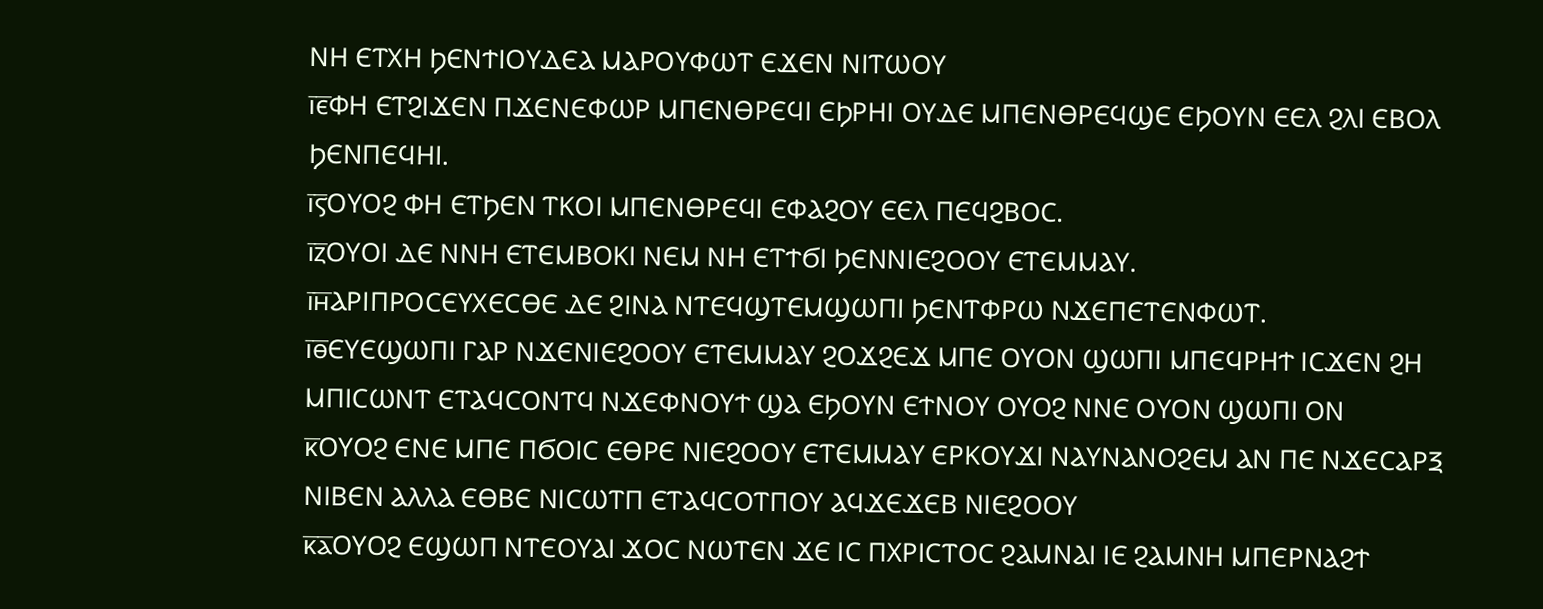ⲚⲎ ⲈⲦⲬⲎ ϦⲈⲚϮⲒⲞⲨⲆⲈⲀ ⲘⲀⲢⲞⲨⲪⲰⲦ ⲈϪⲈⲚ ⲚⲒⲦⲰⲞⲨ
ⲓ̅ⲉ̅ⲪⲎ ⲈⲦϨⲒϪⲈⲚ ⲠϪⲈⲚⲈⲪⲰⲢ ⲘⲠⲈⲚⲐⲢⲈϤⲒ ⲈϦⲢⲎⲒ ⲞⲨⲆⲈ ⲘⲠⲈⲚⲐⲢⲈϤϢⲈ ⲈϦⲞⲨⲚ ⲈⲈⲖ ϨⲖⲒ ⲈⲂⲞⲖ ϦⲈⲚⲠⲈϤⲎⲒ.
ⲓ̅ⲋ̅ⲞⲨⲞϨ ⲪⲎ ⲈⲦϦⲈⲚ ⲦⲔⲞⲒ ⲘⲠⲈⲚⲐⲢⲈϤⲒ ⲈⲪⲀϨⲞⲨ ⲈⲈⲖ ⲠⲈϤϨⲂⲞⲤ.
ⲓ̅ⲍ̅ⲞⲨⲞⲒ ⲆⲈ ⲚⲚⲎ ⲈⲦⲈⲘⲂⲞⲔⲒ ⲚⲈⲘ ⲚⲎ ⲈⲦϮϬⲒ ϦⲈⲚⲚⲒⲈϨⲞⲞⲨ ⲈⲦⲈⲘⲘⲀⲨ.
ⲓ̅ⲏ̅ⲀⲢⲒⲠⲢⲞⲤⲈⲨⲬⲈⲤⲐⲈ ⲆⲈ ϨⲒⲚⲀ ⲚⲦⲈϤϢⲦⲈⲘϢⲰⲠⲒ ϦⲈⲚⲦⲪⲢⲰ ⲚϪⲈⲠⲈⲦⲈⲚⲪⲰⲦ.
ⲓ̅ⲑ̅ⲈⲨⲈϢⲰⲠⲒ ⲄⲀⲢ ⲚϪⲈⲚⲒⲈϨⲞⲞⲨ ⲈⲦⲈⲘⲘⲀⲨ ϨⲞϪϨⲈϪ ⲘⲠⲈ ⲞⲨⲞⲚ ϢⲰⲠⲒ ⲘⲠⲈϤⲢⲎϮ ⲒⲤϪⲈⲚ ϨⲎ ⲘⲠⲒⲤⲰⲚⲦ ⲈⲦⲀϤⲤⲞⲚⲦϤ ⲚϪⲈⲪⲚⲞⲨϮ ϢⲀ ⲈϦⲞⲨⲚ ⲈϮⲚⲞⲨ ⲞⲨⲞϨ ⲚⲚⲈ ⲞⲨⲞⲚ ϢⲰⲠⲒ ⲞⲚ
ⲕ̅ⲞⲨⲞϨ ⲈⲚⲈ ⲘⲠⲈ ⲠϬⲞⲒⲤ ⲈⲐⲢⲈ ⲚⲒⲈϨⲞⲞⲨ ⲈⲦⲈⲘⲘⲀⲨ ⲈⲢⲔⲞⲨϪⲒ ⲚⲀⲨⲚⲀⲚⲞϨⲈⲘ ⲀⲚ ⲠⲈ ⲚϪⲈⲤⲀⲢⲜ ⲚⲒⲂⲈⲚ ⲀⲖⲖⲀ ⲈⲐⲂⲈ ⲚⲒⲤⲰⲦⲠ ⲈⲦⲀϤⲤⲞⲦⲠⲞⲨ ⲀϤϪⲈϪⲈⲂ ⲚⲒⲈϨⲞⲞⲨ
ⲕ̅ⲁ̅ⲞⲨⲞϨ ⲈϢⲰⲠ ⲚⲦⲈⲞⲨⲀⲒ ϪⲞⲤ ⲚⲰⲦⲈⲚ ϪⲈ ⲒⲤ ⲠⲬⲢⲒⲤⲦⲞⲤ ϨⲀⲘⲚⲀⲒ ⲒⲈ ϨⲀⲘⲚⲎ ⲘⲠⲈⲢⲚⲀϨϮ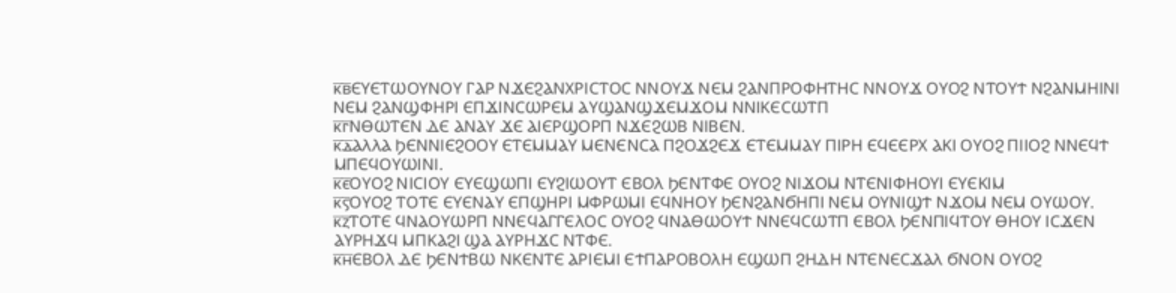ⲕ̅ⲃ̅ⲈⲨⲈⲦⲰⲞⲨⲚⲞⲨ ⲄⲀⲢ ⲚϪⲈϨⲀⲚⲬⲢⲒⲤⲦⲞⲤ ⲚⲚⲞⲨϪ ⲚⲈⲘ ϨⲀⲚⲠⲢⲞⲪⲎⲦⲎⲤ ⲚⲚⲞⲨϪ ⲞⲨⲞϨ ⲚⲦⲞⲨϮ ⲚϨⲀⲚⲘⲎⲒⲚⲒ ⲚⲈⲘ ϨⲀⲚϢⲪⲎⲢⲒ ⲈⲠϪⲒⲚⲤⲰⲢⲈⲘ ⲀⲨϢⲀⲚϢϪⲈⲘϪⲞⲘ ⲚⲚⲒⲔⲈⲤⲰⲦⲠ
ⲕ̅ⲅ̅ⲚⲐⲰⲦⲈⲚ ⲆⲈ ⲀⲚⲀⲨ ϪⲈ ⲀⲒⲈⲢϢⲞⲢⲠ ⲚϪⲈϨⲰⲂ ⲚⲒⲂⲈⲚ.
ⲕ̅ⲇ̅ⲀⲖⲖⲀ ϦⲈⲚⲚⲒⲈϨⲞⲞⲨ ⲈⲦⲈⲘⲘⲀⲨ ⲘⲈⲚⲈⲚⲤⲀ ⲠϨⲞϪϨⲈϪ ⲈⲦⲈⲘⲘⲀⲨ ⲠⲒⲢⲎ ⲈϤⲈⲈⲢⲬ ⲀⲔⲒ ⲞⲨⲞϨ ⲠⲒⲒⲞϨ ⲚⲚⲈϤϮ ⲘⲠⲈϤⲞⲨⲰⲒⲚⲒ.
ⲕ̅ⲉ̅ⲞⲨⲞϨ ⲚⲒⲤⲒⲞⲨ ⲈⲨⲈϢⲰⲠⲒ ⲈⲨϨⲒⲰⲞⲨⲦ ⲈⲂⲞⲖ ϦⲈⲚⲦⲪⲈ ⲞⲨⲞϨ ⲚⲒϪⲞⲘ ⲚⲦⲈⲚⲒⲪⲎⲞⲨⲒ ⲈⲨⲈⲔⲒⲘ
ⲕ̅ⲋ̅ⲞⲨⲞϨ ⲦⲞⲦⲈ ⲈⲨⲈⲚⲀⲨ ⲈⲠϢⲎⲢⲒ ⲘⲪⲢⲰⲘⲒ ⲈϤⲚⲎⲞⲨ ϦⲈⲚϨⲀⲚϬⲎⲠⲒ ⲚⲈⲘ ⲞⲨⲚⲒϢϮ ⲚϪⲞⲘ ⲚⲈⲘ ⲞⲨⲰⲞⲨ.
ⲕ̅ⲍ̅ⲦⲞⲦⲈ ϤⲚⲀⲞⲨⲰⲢⲠ ⲚⲚⲈϤⲀⲄⲄⲈⲖⲞⲤ ⲞⲨⲞϨ ϤⲚⲀⲐⲰⲞⲨϮ ⲚⲚⲈϤⲤⲰⲦⲠ ⲈⲂⲞⲖ ϦⲈⲚⲠⲒϤⲦⲞⲨ ⲐⲎⲞⲨ ⲒⲤϪⲈⲚ ⲀⲨⲢⲎϪϤ ⲘⲠⲔⲀϨⲒ ϢⲀ ⲀⲨⲢⲎϪⲤ ⲚⲦⲪⲈ.
ⲕ̅ⲏ̅ⲈⲂⲞⲖ ⲆⲈ ϦⲈⲚϮⲂⲰ ⲚⲔⲈⲚⲦⲈ ⲀⲢⲒⲈⲘⲒ ⲈϮⲠⲀⲢⲞⲂⲞⲖⲎ ⲈϢⲰⲠ ϨⲎⲆⲎ ⲚⲦⲈⲚⲈⲤϪⲀⲖ ϬⲚⲞⲚ ⲞⲨⲞϨ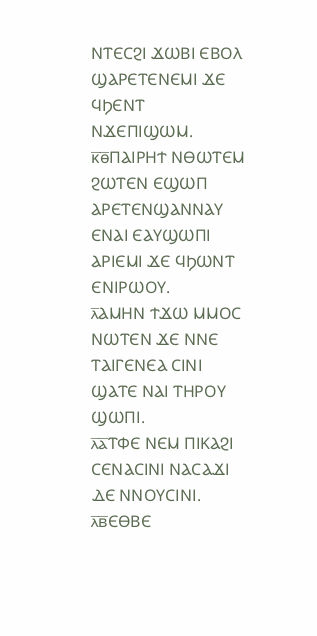ⲚⲦⲈⲤϨⲒ ϪⲰⲂⲒ ⲈⲂⲞⲖ ϢⲀⲢⲈⲦⲈⲚⲈⲘⲒ ϪⲈ ϤϦⲈⲚⲦ ⲚϪⲈⲠⲒϢⲰⲘ.
ⲕ̅ⲑ̅ⲠⲀⲒⲢⲎϮ ⲚⲐⲰⲦⲈⲘ ϨⲰⲦⲈⲚ ⲈϢⲰⲠ ⲀⲢⲈⲦⲈⲚϢⲀⲚⲚⲀⲨ ⲈⲚⲀⲒ ⲈⲀⲨϢⲰⲠⲒ ⲀⲢⲒⲈⲘⲒ ϪⲈ ϤϦⲰⲚⲦ ⲈⲚⲒⲢⲰⲞⲨ.
ⲗ̅ⲀⲘⲎⲚ ϮϪⲰ ⲘⲘⲞⲤ ⲚⲰⲦⲈⲚ ϪⲈ ⲚⲚⲈ ⲦⲀⲒⲄⲈⲚⲈⲀ ⲤⲒⲚⲒ ϢⲀⲦⲈ ⲚⲀⲒ ⲦⲎⲢⲞⲨ ϢⲰⲠⲒ.
ⲗ̅ⲁ̅ⲦⲪⲈ ⲚⲈⲘ ⲠⲒⲔⲀϨⲒ ⲤⲈⲚⲀⲤⲒⲚⲒ ⲚⲀⲤⲀϪⲒ ⲆⲈ ⲚⲚⲞⲨⲤⲒⲚⲒ.
ⲗ̅ⲃ̅ⲈⲐⲂⲈ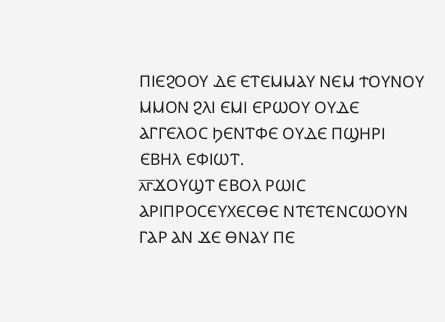ⲠⲒⲈϨⲞⲞⲨ ⲆⲈ ⲈⲦⲈⲘⲘⲀⲨ ⲚⲈⲘ ϮⲞⲨⲚⲞⲨ ⲘⲘⲞⲚ ϨⲖⲒ ⲈⲘⲒ ⲈⲢⲰⲞⲨ ⲞⲨⲆⲈ ⲀⲄⲄⲈⲖⲞⲤ ϦⲈⲚⲦⲪⲈ ⲞⲨⲆⲈ ⲠϢⲎⲢⲒ ⲈⲂⲎⲖ ⲈⲪⲒⲰⲦ.
ⲗ̅ⲅ̅ϪⲞⲨϢⲦ ⲈⲂⲞⲖ ⲢⲰⲒⲤ ⲀⲢⲒⲠⲢⲞⲤⲈⲨⲬⲈⲤⲐⲈ ⲚⲦⲈⲦⲈⲚⲤⲰⲞⲨⲚ ⲄⲀⲢ ⲀⲚ ϪⲈ ⲐⲚⲀⲨ ⲠⲈ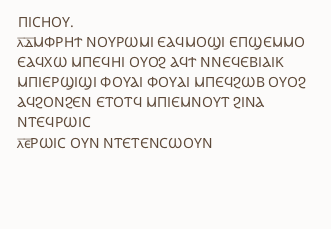ⲠⲒⲤⲎⲞⲨ.
ⲗ̅ⲇ̅ⲘⲪⲢⲎϮ ⲚⲞⲨⲢⲰⲘⲒ ⲈⲀϤⲘⲞϢⲒ ⲈⲠϢⲈⲘⲘⲞ ⲈⲀϤⲬⲰ ⲘⲠⲈϤⲎⲒ ⲞⲨⲞϨ ⲀϤϮ ⲚⲚⲈϤⲈⲂⲒⲀⲒⲔ ⲘⲠⲒⲈⲢϢⲒϢⲒ ⲪⲞⲨⲀⲒ ⲪⲞⲨⲀⲒ ⲘⲠⲈϤϨⲰⲂ ⲞⲨⲞϨ ⲀϤϨⲞⲚϨⲈⲚ ⲈⲦⲞⲦϤ ⲘⲠⲒⲈⲘⲚⲞⲨⲦ ϨⲒⲚⲀ ⲚⲦⲈϤⲢⲰⲒⲤ
ⲗ̅ⲉ̅ⲢⲰⲒⲤ ⲞⲨⲚ ⲚⲦⲈⲦⲈⲚⲤⲰⲞⲨⲚ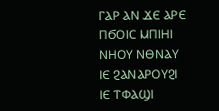ⲄⲀⲢ ⲀⲚ ϪⲈ ⲀⲢⲈ ⲠϬⲞⲒⲤ ⲘⲠⲒⲎⲒ ⲚⲎⲞⲨ ⲚⲐⲚⲀⲨ ⲒⲈ ϨⲀⲚⲀⲢⲞⲨϨⲒ ⲒⲈ ⲦⲪⲀϢⲒ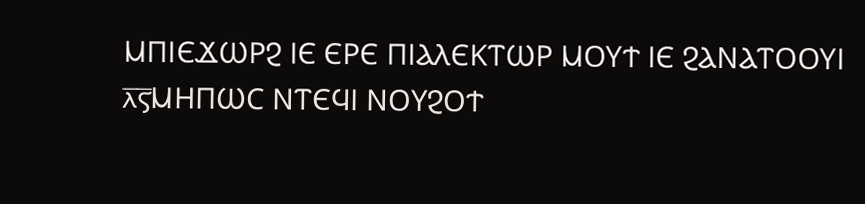ⲘⲠⲒⲈϪⲰⲢϨ ⲒⲈ ⲈⲢⲈ ⲠⲒⲀⲖⲈⲔⲦⲰⲢ ⲘⲞⲨϮ ⲒⲈ ϨⲀⲚⲀⲦⲞⲞⲨⲒ
ⲗ̅ⲋ̅ⲘⲎⲠⲰⲤ ⲚⲦⲈϤⲒ ⲚⲞⲨϨⲞϮ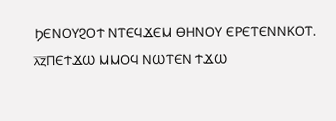ϦⲈⲚⲞⲨϨⲞϮ ⲚⲦⲈϤϪⲈⲘ ⲐⲎⲚⲞⲨ ⲈⲢⲈⲦⲈⲚⲚⲔⲞⲦ.
ⲗ̅ⲍ̅ⲠⲈϮϪⲰ ⲘⲘⲞϤ ⲚⲰⲦⲈⲚ ϮϪⲰ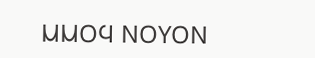ⲘⲘⲞϤ ⲚⲞⲨⲞⲚ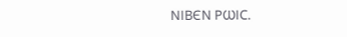ⲚⲒⲂⲈⲚ ⲢⲰⲒⲤ.